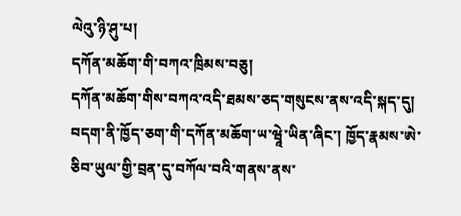ལེའུ་ཉི་ཤུ་པ།
དཀོན་མཆོག་གི་བཀའ་ཁྲིམས་བཅུ།
དཀོན་མཆོག་གིས་བཀའ་འདི་ཐམས་ཅད་གསུངས་ནས་འདི་སྐད་དུ། བདག་ནི་ཁྱོད་ཅག་གི་དཀོན་མཆོག་ཡ་ཝཱེ་ཡིན་ཞིང་། ཁྱོད་རྣམས་ཨེ་ཅིབ་ཡུལ་གྱི་བྲན་དུ་བཀོལ་བའི་གནས་ནས་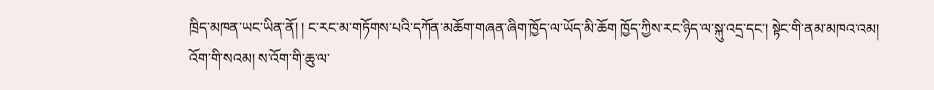ཁྲིད་མཁན་ཡང་ཡིན་ནོ། ། ང་རང་མ་གཏོགས་པའི་དཀོན་མཆོག་གཞན་ཞིག་ཁྱོད་ལ་ཡོད་མི་ཆོག ཁྱོད་ཀྱིས་རང་ཉིད་ལ་སྐུ་འདྲ་དང་། སྟེང་གི་ནམ་མཁའ་འམ། འོག་གི་སའམ། ས་འོག་གི་ཆུ་ལ་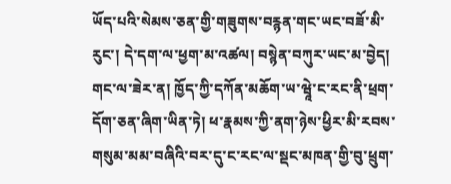ཡོད་པའི་སེམས་ཅན་གྱི་གཟུགས་བརྙན་གང་ཡང་བཟོ་མི་རུང་། དེ་དག་ལ་ཕྱག་མ་འཚལ། བསྙེན་བཀུར་ཡང་མ་བྱེད། གང་ལ་ཟེར་ན། ཁྱོད་ཀྱི་དཀོན་མཆོག་ཡ་ཝཱེ་ང་རང་ནི་ཕྲག་དོག་ཅན་ཞིག་ཡིན་ཏེ། ཕ་རྣམས་ཀྱི་ནག་ཉེས་ཕྱིར་མི་རབས་གསུམ་མམ་བཞིའི་བར་དུ་ང་རང་ལ་སྡང་མཁན་གྱི་བུ་ཕྲུག་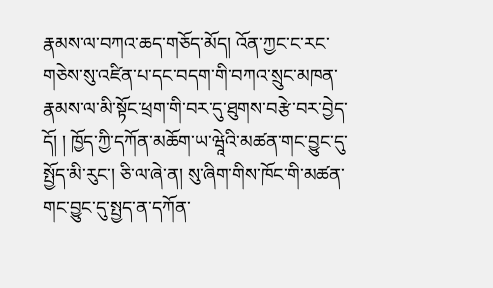རྣམས་ལ་བཀའ་ཆད་གཅོད་མོད། འོན་ཀྱང་ང་རང་གཅེས་སུ་འཛིན་པ་དང་བདག་གི་བཀའ་སྲུང་མཁན་རྣམས་ལ་མི་སྟོང་ཕྲག་གི་བར་དུ་ཐུགས་བརྩེ་བར་བྱེད་དོ། ། ཁྱོད་ཀྱི་དཀོན་མཆོག་ཡ་ཝཱེའི་མཚན་གང་བྱུང་དུ་སྤྱོད་མི་རུང་། ཅི་ལ་ཞེ་ན། སུ་ཞིག་གིས་ཁོང་གི་མཚན་གང་བྱུང་དུ་སྤྱད་ན་དཀོན་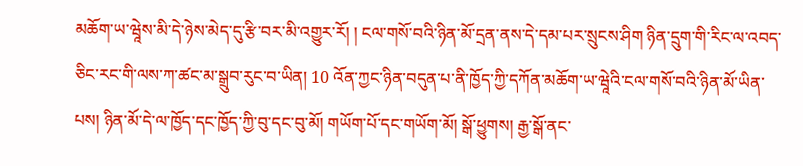མཆོག་ཡ་ཝཱེས་མི་དེ་ཉེས་མེད་དུ་རྩི་བར་མི་འགྱུར་རོ། ། ངལ་གསོ་བའི་ཉིན་མོ་དྲན་ནས་དེ་དམ་པར་སྲུངས་ཤིག ཉིན་དྲུག་གི་རིང་ལ་འབད་ཅིང་རང་གི་ལས་ཀ་ཚང་མ་སྒྲུབ་རུང་བ་ཡིན། 10 འོན་ཀྱང་ཉིན་བདུན་པ་ནི་ཁྱོད་ཀྱི་དཀོན་མཆོག་ཡ་ཝཱེའི་ངལ་གསོ་བའི་ཉིན་མོ་ཡིན་པས། ཉིན་མོ་དེ་ལ་ཁྱོད་དང་ཁྱོད་ཀྱི་བུ་དང་བུ་མོ། གཡོག་པོ་དང་གཡོག་མོ། སྒོ་ཕྱུགས། རྒྱ་སྒོ་ནང་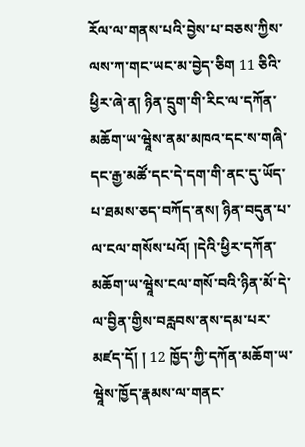རོལ་ལ་གནས་པའི་བྱེས་པ་བཅས་ཀྱིས་ལས་ཀ་གང་ཡང་མ་བྱེད་ཅིག 11 ཅིའི་ཕྱིར་ཞེ་ན། ཉིན་དྲུག་གི་རིང་ལ་དཀོན་མཆོག་ཡ་ཝཱེས་ནམ་མཁའ་དང་ས་གཞི་དང་རྒྱ་མཚོ་དང་དེ་དག་གི་ནང་དུ་ཡོད་པ་ཐམས་ཅད་བཀོད་ནས། ཉིན་བདུན་པ་ལ་ངལ་གསོས་པའོ། །དེའི་ཕྱིར་དཀོན་མཆོག་ཡ་ཝཱེས་ངལ་གསོ་བའི་ཉིན་མོ་དེ་ལ་བྱིན་གྱིས་བརླབས་ནས་དམ་པར་མཛད་དོ། ། 12 ཁྱོད་ཀྱི་དཀོན་མཆོག་ཡ་ཝཱེས་ཁྱོད་རྣམས་ལ་གནང་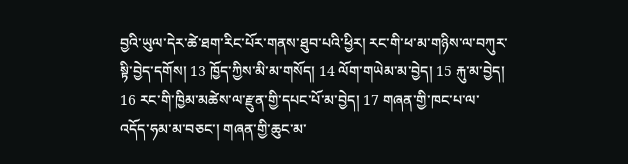བྱའི་ཡུལ་དེར་ཚེ་ཐག་རིང་པོར་གནས་ཐུབ་པའི་ཕྱིར། རང་གི་ཕ་མ་གཉིས་ལ་བཀུར་སྟི་བྱེད་དགོས། 13 ཁྱོད་ཀྱིས་མི་མ་གསོད། 14 ལོག་གཡེམ་མ་བྱེད། 15 རྐུ་མ་བྱེད། 16 རང་གི་ཁྱིམ་མཚེས་ལ་རྫུན་གྱི་དཔང་པོ་མ་བྱེད། 17 གཞན་གྱི་ཁང་པ་ལ་འདོད་ཧམ་མ་བཅང་། གཞན་གྱི་ཆུང་མ་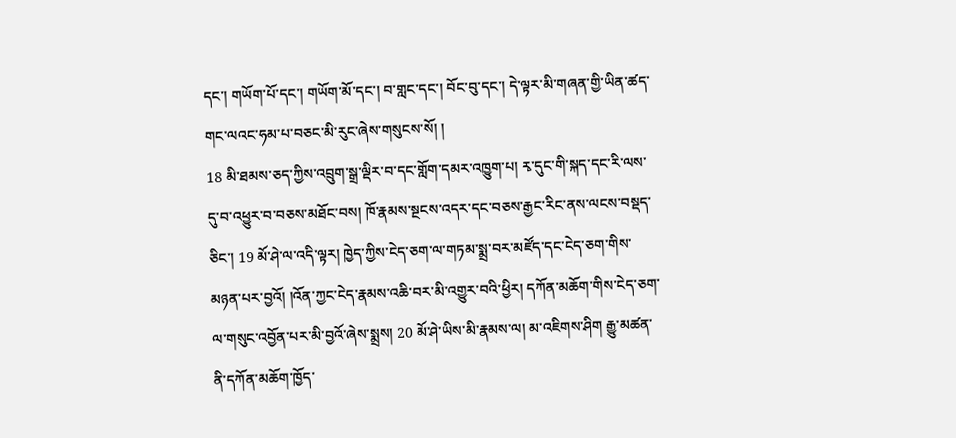དང་། གཡོག་པོ་དང་། གཡོག་མོ་དང་། བ་གླང་དང་། བོང་བུ་དང་། དེ་ལྟར་མི་གཞན་གྱི་ཡིན་ཚད་གང་ལའང་ཧམ་པ་བཅང་མི་རུང་ཞེས་གསུངས་སོ། །
18 མི་ཐམས་ཅད་ཀྱིས་འབྲུག་སྒྲ་ལྡིར་བ་དང་གློག་དམར་འཁྱུག་པ། རྭ་དུང་གི་སྐད་དང་རི་ལས་དུ་བ་འཕྱུར་བ་བཅས་མཐོང་བས། ཁོ་རྣམས་སྔངས་འདར་དང་བཅས་རྒྱང་རིང་ནས་ལངས་བསྡད་ཅིང་། 19 མོ་ཤེ་ལ་འདི་ལྟར། ཁྱེད་ཀྱིས་ངེད་ཅག་ལ་གཏམ་སྨྲ་བར་མཛོད་དང་ངེད་ཅག་གིས་མཉན་པར་བྱའོ། །འོན་ཀྱང་ངེད་རྣམས་འཆི་བར་མི་འགྱུར་བའི་ཕྱིར། དཀོན་མཆོག་གིས་ངེད་ཅག་ལ་གསུང་འབྱོན་པར་མི་བྱའོ་ཞེས་སྨྲས། 20 མོ་ཤེ་ཡིས་མི་རྣམས་ལ། མ་འཇིགས་ཤིག རྒྱུ་མཚན་ནི་དཀོན་མཆོག་ཁྱོད་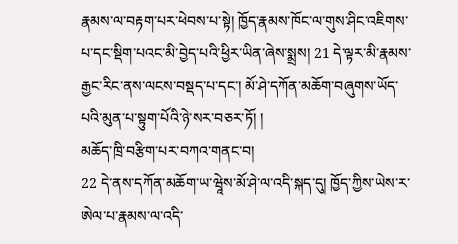རྣམས་ལ་བརྟག་པར་ཕེབས་པ་སྟེ། ཁྱོད་རྣམས་ཁོང་ལ་གུས་ཤིང་འཇིགས་པ་དང་སྡིག་པའང་མི་བྱེད་པའི་ཕྱིར་ཡིན་ཞེས་སྨྲས། 21 དེ་ལྟར་མི་རྣམས་རྒྱང་རིང་ནས་ལངས་བསྡད་པ་དང་། མོ་ཤེ་དཀོན་མཆོག་བཞུགས་ཡོད་པའི་མུན་པ་སྟུག་པོའི་ཉེ་སར་བཅར་ཏོ། །
མཆོད་ཁྲི་བརྩིག་པར་བཀའ་གནང་བ།
22 དེ་ནས་དཀོན་མཆོག་ཡ་ཝཱེས་མོ་ཤེ་ལ་འདི་སྐད་དུ། ཁྱོད་ཀྱིས་ཡེས་ར་ཨེལ་པ་རྣམས་ལ་འདི་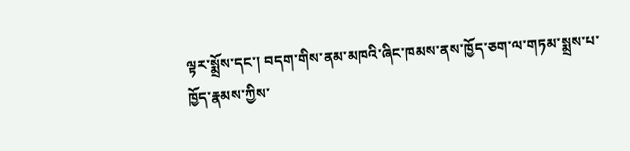ལྟར་སྨྲོས་དང་། བདག་གིས་ནམ་མཁའི་ཞིང་ཁམས་ནས་ཁྱོད་ཅག་ལ་གཏམ་སྨྲས་པ་ཁྱོད་རྣམས་ཀྱིས་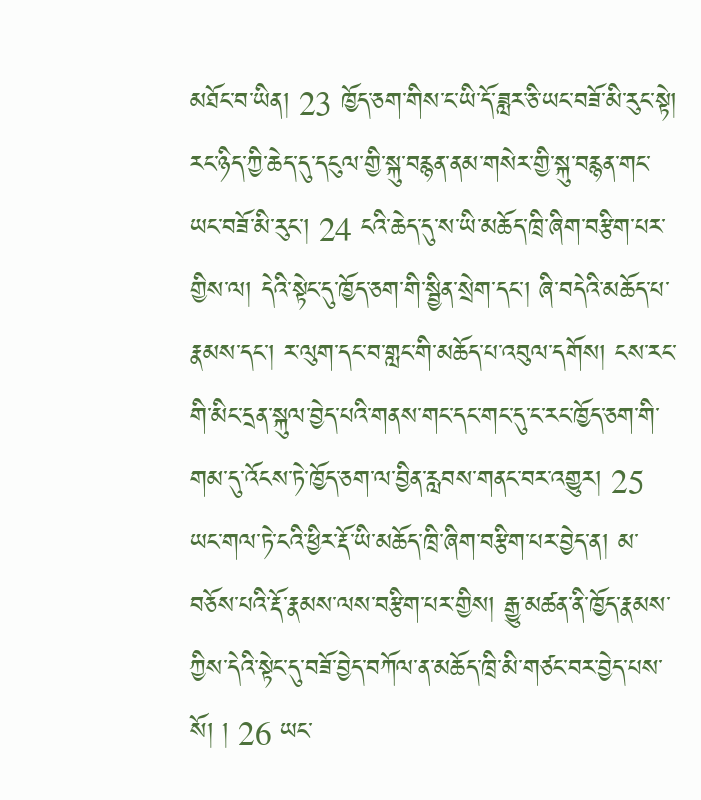མཐོང་བ་ཡིན། 23 ཁྱོད་ཅག་གིས་ང་ཡི་དོ་ཟླར་ཅི་ཡང་བཟོ་མི་རུང་སྟེ། རང་ཉིད་ཀྱི་ཆེད་དུ་དངུལ་གྱི་སྐུ་བརྙན་ནམ་གསེར་གྱི་སྐུ་བརྙན་གང་ཡང་བཟོ་མི་རུང་། 24 ངའི་ཆེད་དུ་ས་ཡི་མཆོད་ཁྲི་ཞིག་བརྩིག་པར་གྱིས་ལ། དེའི་སྟེང་དུ་ཁྱོད་ཅག་གི་སྦྱིན་སྲེག་དང་། ཞི་བདེའི་མཆོད་པ་རྣམས་དང་། ར་ལུག་དང་བ་གླང་གི་མཆོད་པ་འབུལ་དགོས། ངས་རང་གི་མིང་དྲན་སྐུལ་བྱེད་པའི་གནས་གང་དང་གང་དུ་ང་རང་ཁྱོད་ཅག་གི་གམ་དུ་འོངས་ཏེ་ཁྱོད་ཅག་ལ་བྱིན་རླབས་གནང་བར་འགྱུར། 25 ཡང་གལ་ཏེ་ངའི་ཕྱིར་རྡོ་ཡི་མཆོད་ཁྲི་ཞིག་བརྩིག་པར་བྱེད་ན། མ་བཅོས་པའི་རྡོ་རྣམས་ལས་བརྩིག་པར་གྱིས། རྒྱུ་མཚན་ནི་ཁྱོད་རྣམས་ཀྱིས་དེའི་སྟེང་དུ་བཟོ་བྱེད་བཀོལ་ན་མཆོད་ཁྲི་མི་གཙང་བར་བྱེད་པས་སོ། ། 26 ཡང་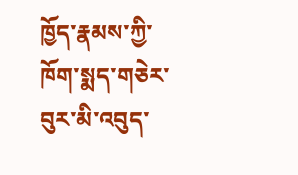ཁྱོད་རྣམས་ཀྱི་ཁོག་སྨད་གཅེར་བུར་མི་འབུད་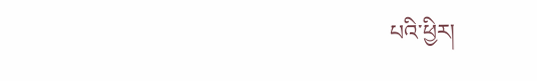པའི་ཕྱིར།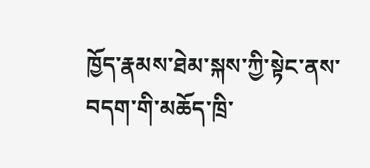ཁྱོད་རྣམས་ཐེམ་སྐས་ཀྱི་སྟེང་ནས་བདག་གི་མཆོད་ཁྲི་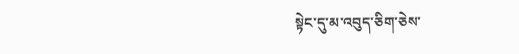སྟེང་དུ་མ་འབུད་ཅིག་ཅེས་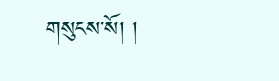གསུངས་སོ། །